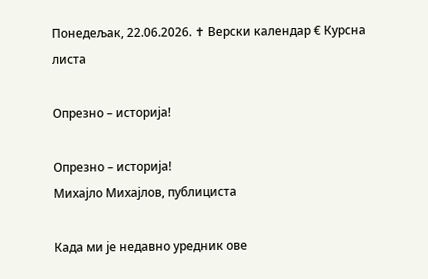Понедељак, 22.06.2026. ✝ Верски календар € Курсна листа

Опрезно – историја!

Опрезно – историја!
Михајло Михајлов, публициста

Када ми је недавно уредник ове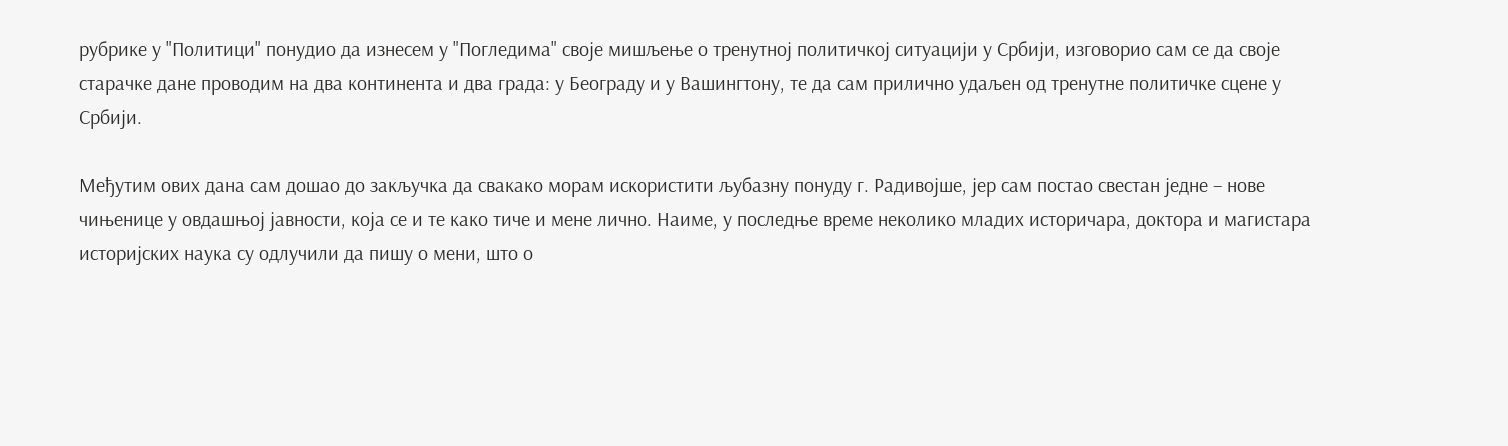рубрике у "Политици" понудио да изнесем у "Погледима" своје мишљење о тренутној политичкој ситуацији у Србији, изговорио сам се да своје старачке дане проводим на два континента и два града: у Београду и у Вашингтону, те да сам прилично удаљен од тренутне политичке сцене у Србији.

Међутим ових дана сам дошао до закључка да свакако морам искористити љубазну понуду г. Радивојше, јер сам постао свестан једне – нове чињенице у овдашњој јавности, која се и те како тиче и мене лично. Наиме, у последње време неколико младих историчара, доктора и магистара историјских наука су одлучили да пишу о мени, што о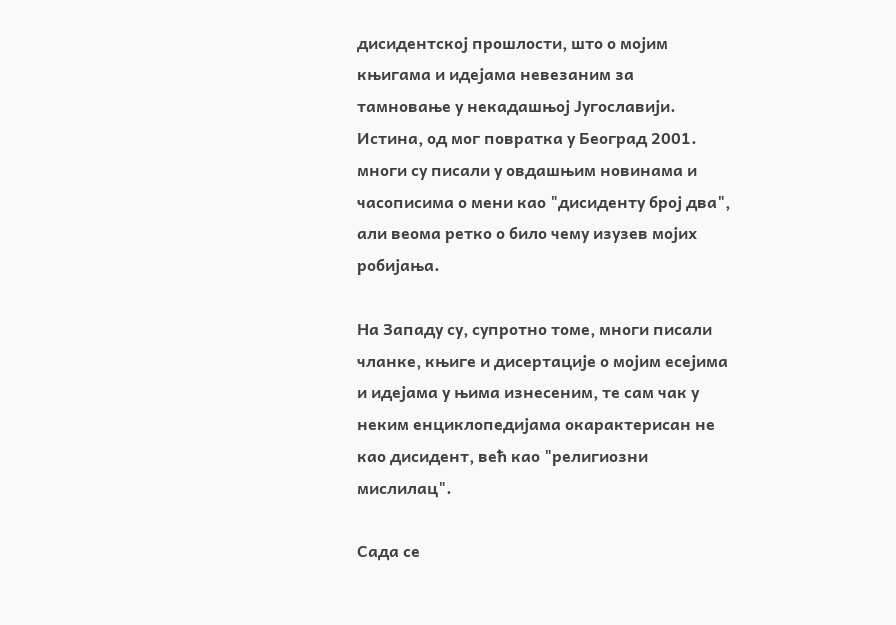дисидентској прошлости, што о мојим књигама и идејама невезаним за тамновање у некадашњој Југославији. Истина, од мог повратка у Београд 2001. многи су писали у овдашњим новинама и часописима о мени као "дисиденту број два", али веома ретко о било чему изузев мојих робијања.

На Западу су, супротно томе, многи писали чланке, књиге и дисертације о мојим есејима и идејама у њима изнесеним, те сам чак у неким енциклопедијама окарактерисан не као дисидент, већ као "религиозни мислилац".

Сада се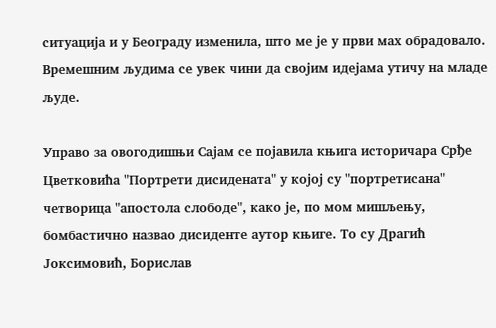ситуација и у Београду изменила, што ме је у први мах обрадовало. Времешним људима се увек чини да својим идејама утичу на младе људе.

Управо за овогодишњи Сајам се појавила књига историчара Срђе Цветковића "Портрети дисидената" у којој су "портретисана" четворица "апостола слободе", како је, по мом мишљењу, бомбастично назвао дисиденте аутор књиге. То су Драгић Јоксимовић, Борислав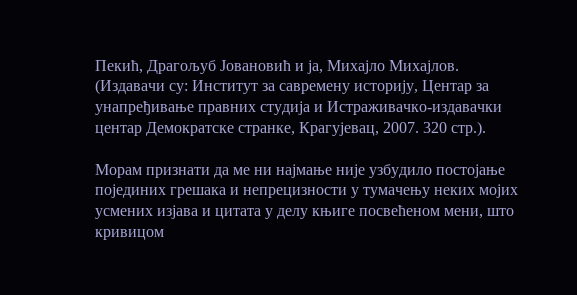Пекић, Драгољуб Јовановић и ја, Михајло Михајлов. (Издавачи су: Институт за савремену историју, Центар за унапређивање правних студија и Истраживачко-издавачки центар Демократске странке, Крагујевац, 2007. 320 стр.).

Морам признати да ме ни најмање није узбудило постојање појединих грешака и непрецизности у тумачењу неких мојих усмених изјава и цитата у делу књиге посвећеном мени, што кривицом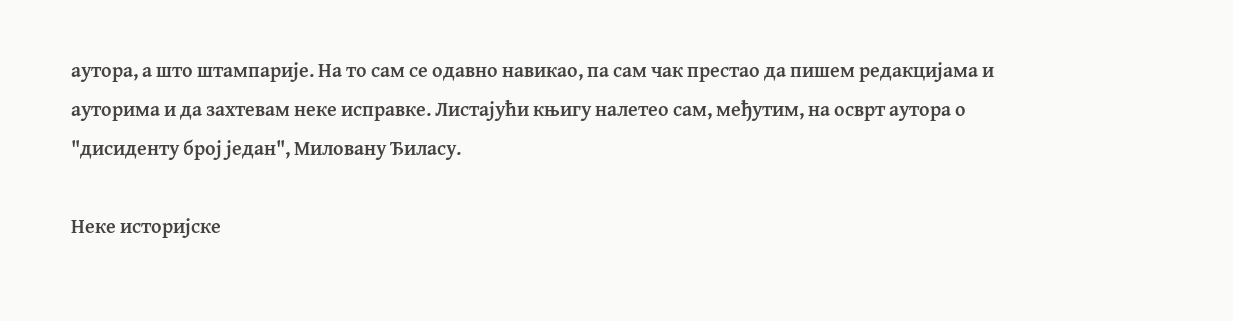аутора, а што штампарије. На то сам се одавно навикао, па сам чак престао да пишем редакцијама и ауторима и да захтевам неке исправке. Листајући књигу налетео сам, међутим, на осврт аутора о "дисиденту број један", Миловану Ђиласу.

Неке историјске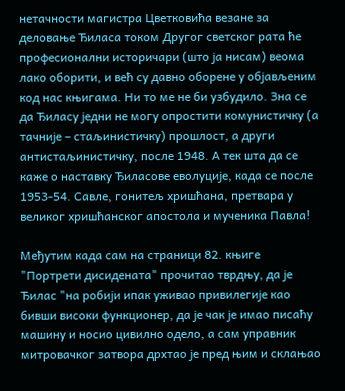нетачности магистра Цветковића везане за деловање Ђиласа током Другог светског рата ће професионални историчари (што ја нисам) веома лако оборити, и већ су давно оборене у објављеним код нас књигама. Ни то ме не би узбудило. Зна се да Ђиласу једни не могу опростити комунистичку (а тачније – стаљинистичку) прошлост, а други антистаљинистичку, после 1948. А тек шта да се каже о наставку Ђиласове еволуције, када се после 1953-54. Савле, гонитељ хришћана, претвара у великог хришћанског апостола и мученика Павла!

Међутим када сам на страници 82. књиге "Портрети дисидената" прочитао тврдњу, да је Ђилас "на робији ипак уживао привилегије као бивши високи функционер, да је чак је имао писаћу машину и носио цивилно одело, а сам управник митровачког затвора дрхтао је пред њим и склањао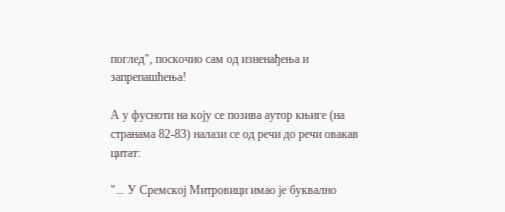поглед", поскочио сам од изненађења и запрепашћења!

А у фусноти на коју се позива аутор књиге (на странама 82-83) налази се од речи до речи овакав цитат:

"... У Сремској Митровици имао је буквално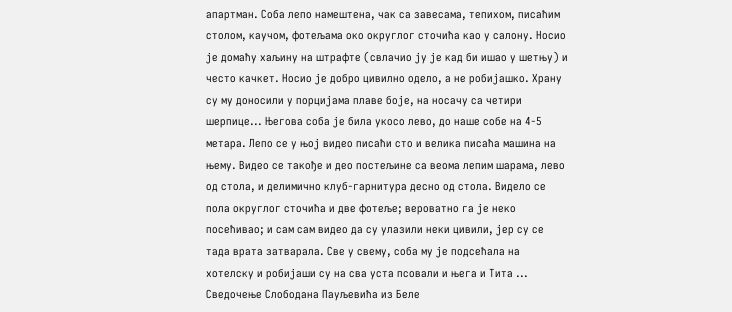апартман. Соба лепо намештена, чак са завесама, тепихом, писаћим столом, каучом, фотељама око округлог сточића као у салону. Носио је домаћу хаљину на штрафте (свлачио ју је кад би ишао у шетњу) и често качкет. Носио је добро цивилно одело, а не робијашко. Храну су му доносили у порцијама плаве боје, на носачу са четири шерпице... Његова соба је била укосо лево, до наше собе на 4-5 метара. Лепо се у њој видео писаћи сто и велика писаћа машина на њему. Видео се такође и део постељине са веома лепим шарама, лево од стола, и делимично клуб-гарнитура десно од стола. Видело се пола округлог сточића и две фотеље; вероватно га је неко посећивао; и сам сам видео да су улазили неки цивили, јер су се тада врата затварала. Све у свему, соба му је подсећала на хотелску и робијаши су на сва уста псовали и њега и Тита ... Сведочење Слободана Пауљевића из Беле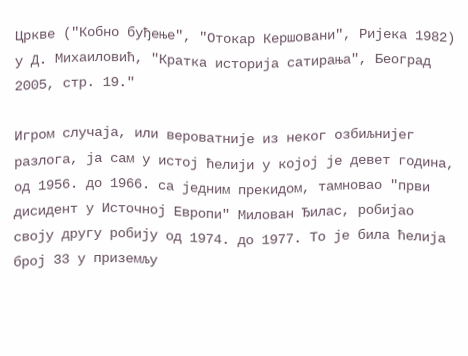Цркве ("Кобно буђење", "Отокар Кершовани", Ријека 1982) у Д. Михаиловић, "Кратка историја сатирања", Београд 2005, стр. 19."

Игром случаја, или вероватније из неког озбиљнијег разлога, ја сам у истој ћелији у којој је девет година, од 1956. до 1966. са једним прекидом, тамновао "први дисидент у Источној Европи" Милован Ђилас, робијао своју другу робију од 1974. до 1977. То је била ћелија број 33 у приземљу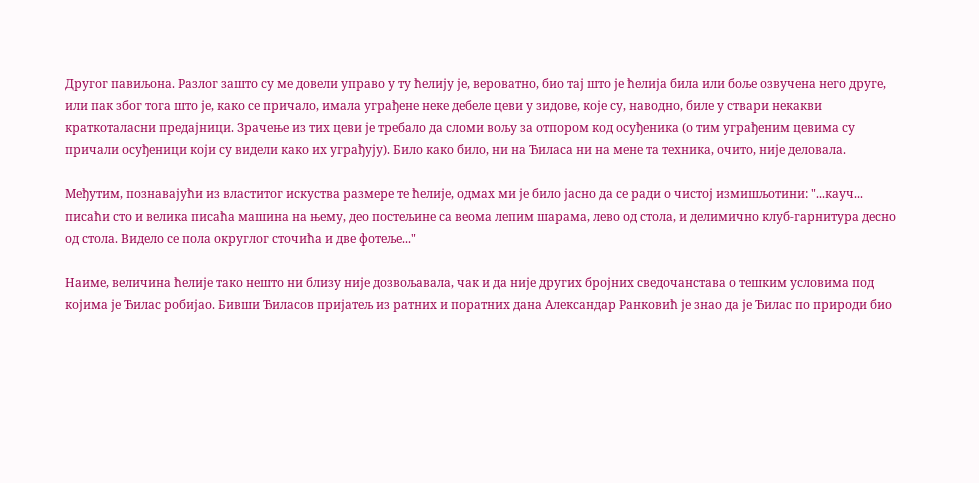Другог павиљона. Разлог зашто су ме довели управо у ту ћелију је, вероватно, био тај што је ћелија била или боље озвучена него друге, или пак због тога што је, како се причало, имала уграђене неке дебеле цеви у зидове, које су, наводно, биле у ствари некакви краткоталасни предајници. Зрачење из тих цеви је требало да сломи вољу за отпором код осуђеника (о тим уграђеним цевима су причали осуђеници који су видели како их уграђују). Било како било, ни на Ђиласа ни на мене та техника, очито, није деловала.

Међутим, познавајући из властитог искуства размере те ћелије, одмах ми је било јасно да се ради о чистој измишљотини: "...кауч... писаћи сто и велика писаћа машина на њему, део постељине са веома лепим шарама, лево од стола, и делимично клуб-гарнитура десно од стола. Видело се пола округлог сточића и две фотеље..."

Наиме, величина ћелије тако нешто ни близу није дозвољавала, чак и да није других бројних сведочанстава о тешким условима под којима је Ђилас робијао. Бивши Ђиласов пријатељ из ратних и поратних дана Александар Ранковић је знао да је Ђилас по природи био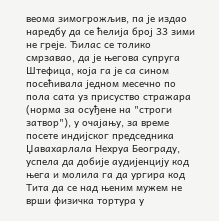веома зимогрожљив, па је издао наредбу да се ћелија број 33 зими не греје. Ђилас се толико смрзавао, да је његова супруга Штефица, која га је са сином посећивала једном месечно по пола сата уз присуство стражара (норма за осуђене на "строги затвор"), у очајању, за време посете индијског председника Џавахарлала Нехруа Београду, успела да добије аудијенцију код њега и молила га да ургира код Тита да се над њеним мужем не врши физичка тортура у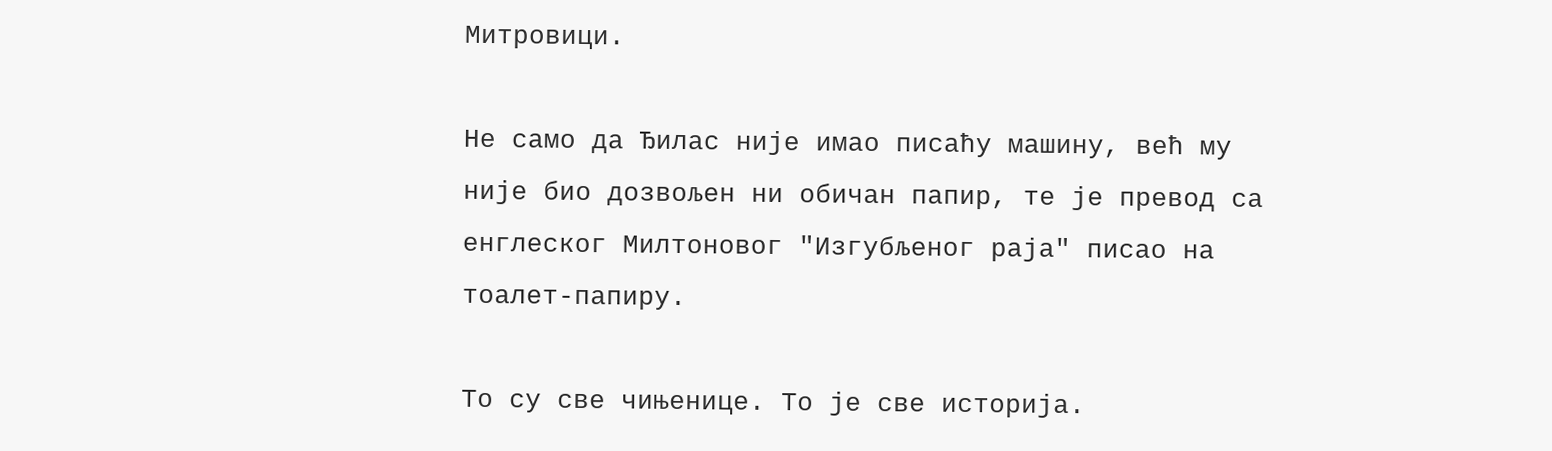Митровици.

Не само да Ђилас није имао писаћу машину, већ му није био дозвољен ни обичан папир, те је превод са енглеског Милтоновог "Изгубљеног раја" писао на тоалет-папиру.

То су све чињенице. То је све историја.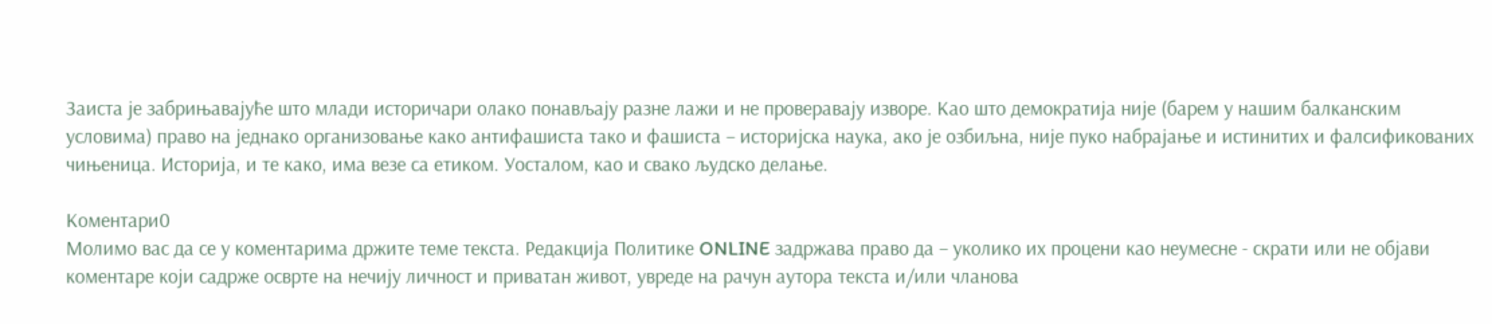Заиста је забрињавајуће што млади историчари олако понављају разне лажи и не проверавају изворе. Као што демократија није (барем у нашим балканским условима) право на једнако организовање како антифашиста тако и фашиста – историјска наука, ако је озбиљна, није пуко набрајање и истинитих и фалсификованих чињеница. Историја, и те како, има везе са етиком. Уосталом, као и свако људско делање.

Коментари0
Молимо вас да се у коментарима држите теме текста. Редакција Политике ONLINE задржава право да – уколико их процени као неумесне - скрати или не објави коментаре који садрже осврте на нечију личност и приватан живот, увреде на рачун аутора текста и/или чланова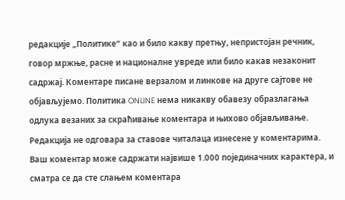редакције „Политике“ као и било какву претњу, непристојан речник, говор мржње, расне и националне увреде или било какав незаконит садржај. Коментаре писане верзалом и линкове на друге сајтове не објављујемо. Политика ONLINE нема никакву обавезу образлагања одлука везаних за скраћивање коментара и њихово објављивање. Редакција не одговара за ставове читалаца изнесене у коментарима. Ваш коментар може садржати највише 1.000 појединачних карактера, и сматра се да сте слањем коментара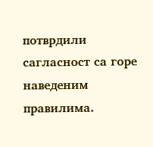потврдили сагласност са горе наведеним правилима.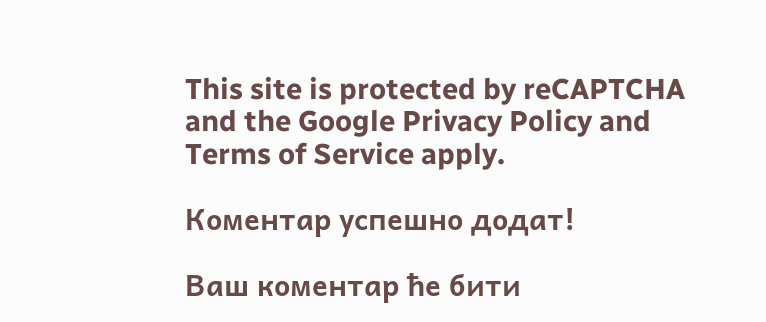This site is protected by reCAPTCHA and the Google Privacy Policy and Terms of Service apply.

Комeнтар успeшно додат!

Ваш комeнтар ћe бити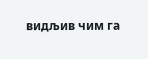видљив чим га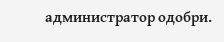администратор одобри.